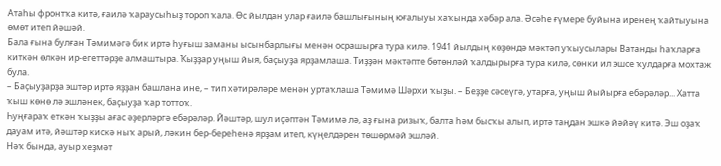Атаһы фронтҡа китә, ғаилә ҡараусыһыҙ тороп ҡала. Өс йылдан улар ғаилә башлығының юғалыуы хаҡында хәбәр ала. Әсәһе ғүмере буйына иренең ҡайтыуына өмөт итеп йәшәй.
Бала ғына булған Тәмимәгә бик иртә һуғыш заманы ысынбарлығы менән осрашырға тура килә. 1941 йылдың көҙөндә мәктәп уҡыусылары Ватанды һаҡларға киткән өлкән ир-егеттәрҙе алмаштыра. Ҡыҙҙар уңыш йыя, баҫыуҙа ярҙамлаша. Тиҙҙән мәктәпте бөтөнләй ҡалдырырға тура килә, сөнки ил эшсе ҡулдарға мохтаж була.
– Баҫыуҙарҙа эштәр иртә яҙҙан башлана ине, – тип хәтирәләре менән уртаҡлаша Тәмимә Шәрхи ҡыҙы. – Беҙҙе сәсеүгә, утарға, уңыш йыйырға ебәрәләр... Хатта ҡыш көнө лә эшләнек, баҫыуҙа ҡар тоттоҡ.
Һуңғараҡ еткән ҡыҙҙы ағас әҙерләргә ебәрәләр. Йәштәр, шул иҫәптән Тәмимә лә, аҙ ғына ризыҡ, балта һәм бысҡы алып, иртә таңдан эшкә йәйәү китә. Эш оҙаҡ дауам итә, йәштәр кискә ныҡ арый, ләкин бер-береһенә ярҙам итеп, күңелдәрен төшөрмәй эшләй.
Нәҡ бында, ауыр хеҙмәт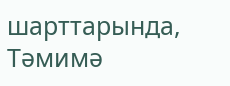шарттарында, Тәмимә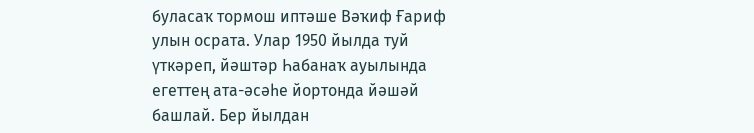буласаҡ тормош иптәше Вәҡиф Ғариф улын осрата. Улар 1950 йылда туй үткәреп, йәштәр Һабанаҡ ауылында егеттең ата-әсәһе йортонда йәшәй башлай. Бер йылдан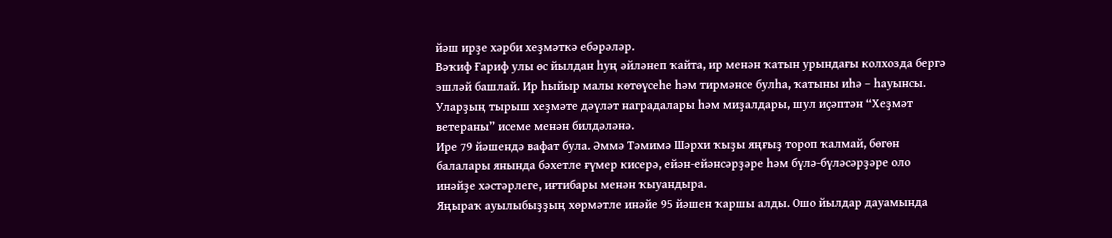йәш ирҙе хәрби хеҙмәткә ебәрәләр.
Вәҡиф Ғариф улы өс йылдан һуң әйләнеп ҡайта, ир менән ҡатын урындағы колхозда бергә эшләй башлай. Ир һыйыр малы көтөүсеһе һәм тирмәнсе булһа, ҡатыны иһә – һауынсы. Уларҙың тырыш хеҙмәте дәүләт наградалары һәм миҙалдары, шул иҫәптән “Хеҙмәт ветераны” исеме менән билдәләнә.
Ире 79 йәшендә вафат була. Әммә Тәмимә Шәрхи ҡыҙы яңғыҙ тороп ҡалмай, бөгөн балалары янында бәхетле ғүмер кисерә, ейән-ейәнсәрҙәре һәм бүлә-бүләсәрҙәре оло инәйҙе хәстәрлеге, иғтибары менән ҡыуандыра.
Яңыраҡ ауылыбыҙҙың хөрмәтле инәйе 95 йәшен ҡаршы алды. Ошо йылдар дауамында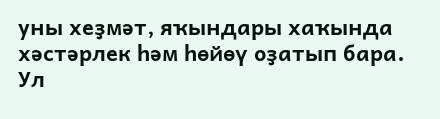уны хеҙмәт, яҡындары хаҡында хәстәрлек һәм һөйөү оҙатып бара. Ул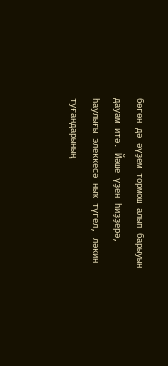бөгөн дә әүҙем тормош алып барыуын дауам итә. Йәше үҙен һиҙҙерә, һаулығы элеккесә ныҡ түгел, ләкин туғандарының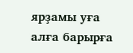ярҙамы уға алға барырға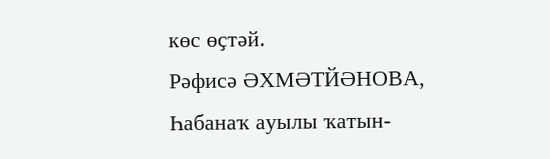көс өҫтәй.
Рәфисә ӘХМӘТЙӘНОВА,
Һабанаҡ ауылы ҡатын-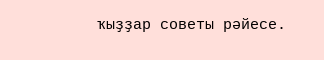ҡыҙҙар советы рәйесе.